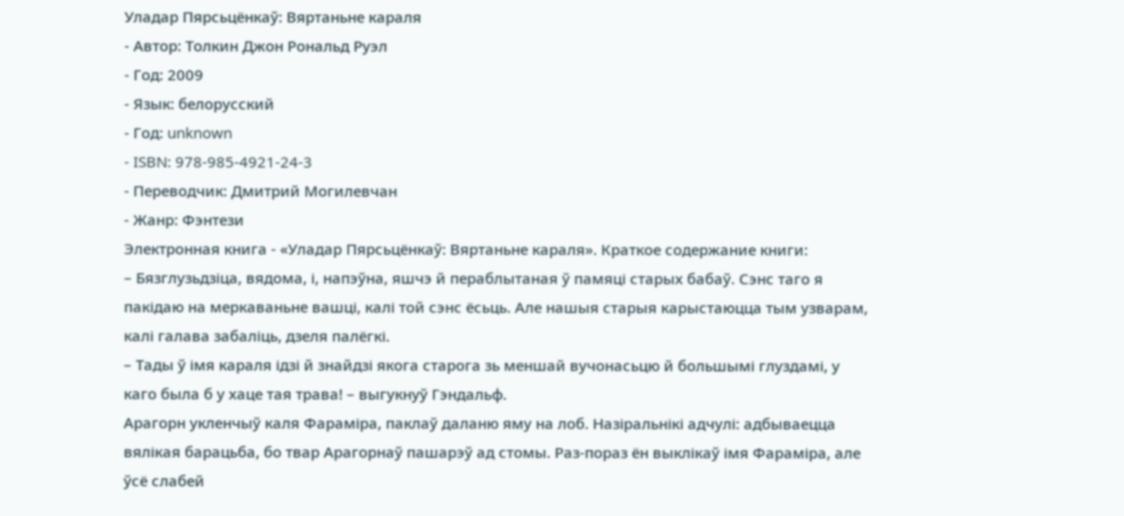Уладар Пярсьцёнкаў: Вяртаньне караля
- Автор: Толкин Джон Рональд Руэл
- Год: 2009
- Язык: белорусский
- Год: unknown
- ISBN: 978-985-4921-24-3
- Переводчик: Дмитрий Могилевчан
- Жанр: Фэнтези
Электронная книга - «Уладар Пярсьцёнкаў: Вяртаньне караля». Краткое содержание книги:
– Бязглузьдзіца, вядома, і, напэўна, яшчэ й пераблытаная ў памяці старых бабаў. Сэнс таго я пакідаю на меркаваньне вашці, калі той сэнс ёсьць. Але нашыя старыя карыстаюцца тым узварам, калі галава забаліць, дзеля палёгкі.
– Тады ў імя караля ідзі й знайдзі якога старога зь меншай вучонасьцю й большымі глуздамі, у каго была б у хаце тая трава! – выгукнуў Гэндальф.
Арагорн укленчыў каля Фараміра, паклаў даланю яму на лоб. Назіральнікі адчулі: адбываецца вялікая барацьба, бо твар Арагорнаў пашарэў ад стомы. Раз-пораз ён выклікаў імя Фараміра, але ўсё слабей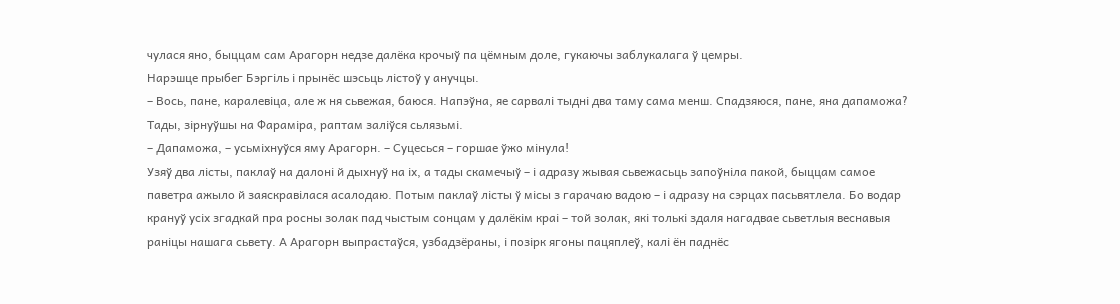чулася яно, быццам сам Арагорн недзе далёка крочыў па цёмным доле, гукаючы заблукалага ў цемры.
Нарэшце прыбег Бэргіль і прынёс шэсьць лістоў у анучцы.
– Вось, пане, каралевіца, але ж ня сьвежая, баюся. Напэўна, яе сарвалі тыдні два таму сама менш. Спадзяюся, пане, яна дапаможа?
Тады, зірнуўшы на Фараміра, раптам заліўся сьлязьмі.
– Дапаможа, – усьміхнуўся яму Арагорн. – Суцесься – горшае ўжо мінула!
Узяў два лісты, паклаў на далоні й дыхнуў на іх, а тады скамечыў – і адразу жывая сьвежасьць запоўніла пакой, быццам самое паветра ажыло й заяскравілася асалодаю. Потым паклаў лісты ў місы з гарачаю вадою – і адразу на сэрцах пасьвятлела. Бо водар крануў усіх згадкай пра росны золак пад чыстым сонцам у далёкім краі – той золак, які толькі здаля нагадвае сьветлыя веснавыя раніцы нашага сьвету. А Арагорн выпрастаўся, узбадзёраны, і позірк ягоны пацяплеў, калі ён паднёс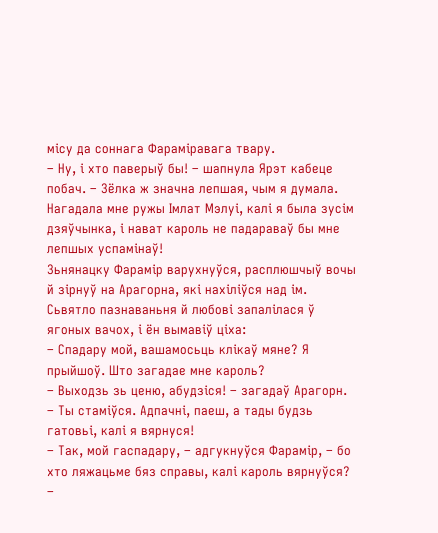місу да соннага Фараміравага твару.
– Ну, і хто паверыў бы! – шапнула Ярэт кабеце побач. – Зёлка ж значна лепшая, чым я думала. Нагадала мне ружы Імлат Мэлуі, калі я была зусім дзяўчынка, і нават кароль не падараваў бы мне лепшых успамінаў!
Зьнянацку Фарамір варухнуўся, расплюшчыў вочы й зірнуў на Арагорна, які нахіліўся над ім. Сьвятло пазнаваньня й любові запалілася ў ягоных вачох, і ён вымавіў ціха:
– Спадару мой, вашамосьць клікаў мяне? Я прыйшоў. Што загадае мне кароль?
– Выходзь зь ценю, абудзіся! – загадаў Арагорн. – Ты стаміўся. Адпачні, паеш, а тады будзь гатовьі, калі я вярнуся!
– Так, мой гаспадару, – адгукнуўся Фарамір, – бо хто ляжацьме бяз справы, калі кароль вярнуўся?
–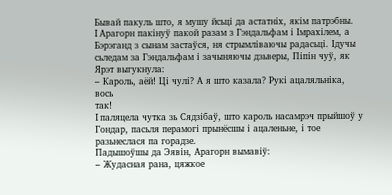Бывай пакуль што, я мушу йсьці да астатніх, якім патрэбны.
I Арагорн пакінуў пакой разам з Гэндальфам і Імрахілем, а
Бэрэганд з сынам застаўся, ня стрымліваючы радасьці. Ідучы сьледам за Гэндальфам і зачыняючы дзьверы, Піпін чуў, як Ярэт выгукнула:
– Кароль, аёй! Ці чулі? А я што казала? Рукі ацаляльніка, вось
так!
I паляцела чутка зь Сядзібаў, што кароль насамрэч прыйшоў у Гондар, пасьля перамогі прынёсшы і ацаленьне, і тое разьнеслася па горадзе.
Падышоўшы да Эявін, Арагорн вымавіў:
– Жудасная рана, цяжкое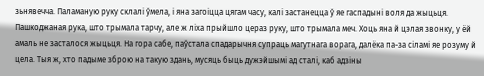зьнявечча. Паламаную руку склалі ўмела, і яна загоіцца цягам часу, калі застанецца ў яе гаспадыні воля да жыцьця. Пашкоджаная рука, што трымала тарчу, але ж ліха прыйшло цераз руку, што трымала меч. Хоць яна й цэлая звонку, у ёй амаль не засталося жыцьця. На гора сабе, паўстала спадарычня супраць магутнага ворага, далёка па-за сіламі яе розуму й цела. Тыя ж, хто падыме зброю на такую здань, мусяць быць дужэйшымі ад сталі, каб адзіны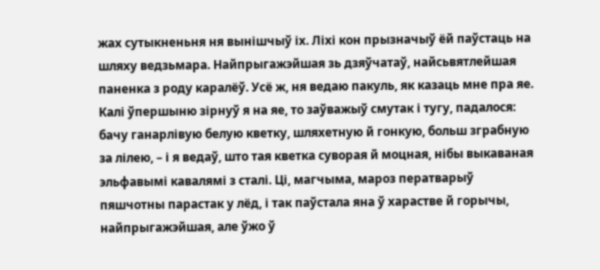жах сутыкненьня ня вынішчыў іх. Ліхі кон прызначыў ёй паўстаць на шляху ведзьмара. Найпрыгажэйшая зь дзяўчатаў, найсьвятлейшая паненка з роду каралёў. Усё ж, ня ведаю пакуль, як казаць мне пра яе. Калі ўпершыню зірнуў я на яе, то заўважыў смутак і тугу, падалося: бачу ганарлівую белую кветку, шляхетную й гонкую, больш зграбную за лілею, – і я ведаў, што тая кветка суворая й моцная, нібы выкаваная эльфавымі кавалямі з сталі. Ці, магчыма, мароз ператварыў пяшчотны парастак у лёд, і так паўстала яна ў харастве й горычы, найпрыгажэйшая, але ўжо ў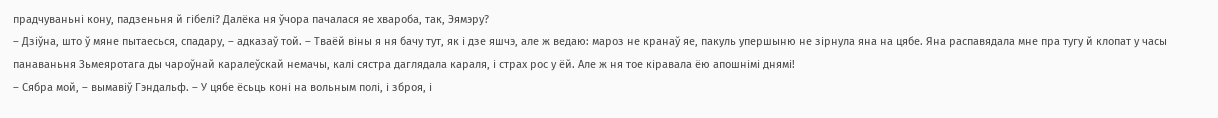прадчуваньні кону, падзеньня й гібелі? Далёка ня ўчора пачалася яе хвароба, так, Эямэру?
– Дзіўна, што ў мяне пытаесься, спадару, – адказаў той. – Тваёй віны я ня бачу тут, як і дзе яшчэ, але ж ведаю: мароз не кранаў яе, пакуль упершыню не зірнула яна на цябе. Яна распавядала мне пра тугу й клопат у часы панаваньня Зьмеяротага ды чароўнай каралеўскай немачы, калі сястра даглядала караля, і страх рос у ёй. Але ж ня тое кіравала ёю апошнімі днямі!
– Сябра мой, – вымавіў Гэндальф. – У цябе ёсьць коні на вольным полі, і зброя, і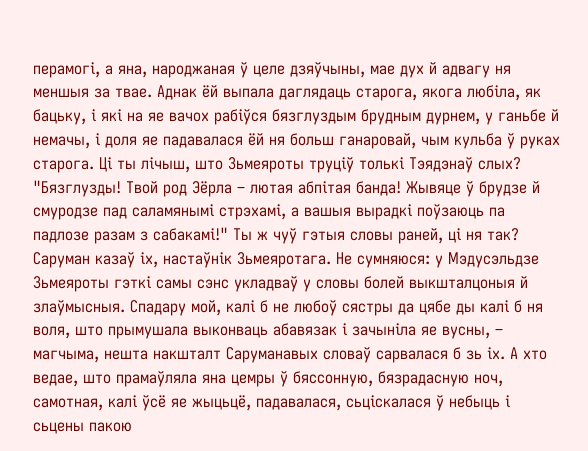перамогі, а яна, народжаная ў целе дзяўчыны, мае дух й адвагу ня меншыя за твае. Аднак ёй выпала даглядаць старога, якога любіла, як бацьку, і які на яе вачох рабіўся бязглуздым брудным дурнем, у ганьбе й немачы, і доля яе падавалася ёй ня больш ганаровай, чым кульба ў руках старога. Ці ты лічыш, што Зьмеяроты труціў толькі Тэядэнаў слых? "Бязглузды! Твой род Эёрла – лютая абпітая банда! Жывяце ў брудзе й смуродзе пад саламянымі стрэхамі, а вашыя вырадкі поўзаюць па падлозе разам з сабакамі!" Ты ж чуў гэтыя словы раней, ці ня так? Саруман казаў іх, настаўнік Зьмеяротага. Не сумняюся: у Мэдусэльдзе Зьмеяроты гэткі самы сэнс укладваў у словы болей выкшталцоныя й злаўмысныя. Спадару мой, калі б не любоў сястры да цябе ды калі б ня воля, што прымушала выконваць абавязак і зачыніла яе вусны, – магчыма, нешта накшталт Саруманавых словаў сарвалася б зь іх. А хто ведае, што прамаўляла яна цемры ў бяссонную, бязрадасную ноч, самотная, калі ўсё яе жыцьцё, падавалася, сьціскалася ў небыць і сьцены пакою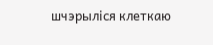шчэрыліся клеткаю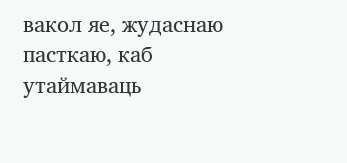вакол яе, жудаснаю пасткаю, каб утаймаваць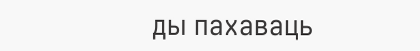ды пахаваць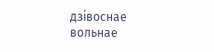дзівоснае вольнае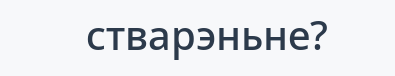стварэньне?